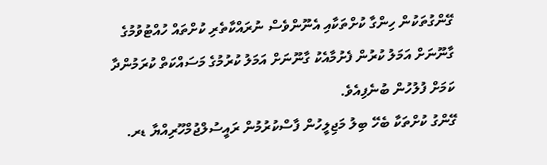ގޭންގުތަކުން ހިންގާ ކުށްތަކާއި އެނޫންވެސް ނުރައްކާތެރި ކުށްތައް ހުއްޓުވުމުގެ ގާނޫނަށް އަމަލު ކުރުން ފެށުމާއެކު ގާނޫނަށް އަމަލު ކުރުމުގެ މަސައްކަތް ކުރަމުންދާ ކަމަށް ފުލުހުން ބުނެފިއެވެ.
ގޭންގު ކުށްތަކާ ބެހޭ ބިލު މަޖިލީހުން ފާސްކުރުމުން ރައީސުލްޖުމްހޫރިއްޔާ ޑރ.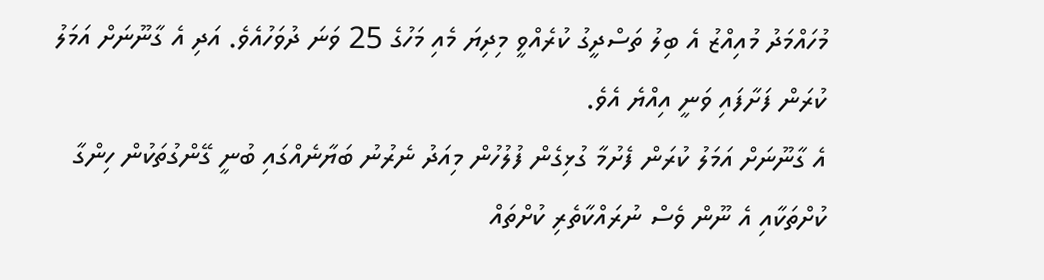މުހައްމަދު މުއިއްޒު އެ ބިލު ތަސްދީގު ކުރެއްވީ މިދިޔަ މެއި މަހުގެ 25 ވަނަ ދުވަހުއެވެ. އަދި އެ ގާނޫނަށް އަމަލު ކުރަން ފަށާފައި ވަނީ އިއްޔެ އެވެ.
އެ ގާނޫނަށް އަމަލު ކުރަން ފެށުމާ ގުޅިގެން ފުލުހުން މިއަދު ނެރުނު ބަޔާނެއްގައި ބުނީ ގޭންގުތަކުން ހިންގާ ކުށްތަކާއި އެ ނޫން ވެސް ނުރައްކާތެރި ކުށްތައް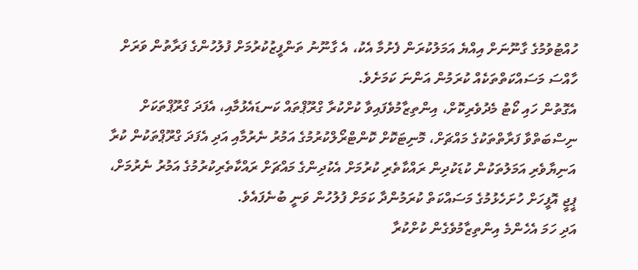ހުއްޓުވުމުގެ ގާނޫނަށް އިއްޔެ އަމަލުކުރަން ފެށުމާ އެކު، އެ ގާނޫނު ތަންފީޒުކުރުމަށް ފުލުހުންގެ ފަރާތުން ވަރަށް ހާއްސަ މަސައްކަތްތަކެއް ކުރަމުން އަންނަ ކަމަށެވެ.
އެގޮތުން ހައި ކޯޓު މެދުވެރިކޮށް، އިންތިޒާމުވެފައިވާ ކުށްކުރާ ގްރޫޕްތައް ކަނޑައެޅުމާއި، އެފަދަ ގްރޫޕްތަކަށް ނިސްބަތްވާ ފަރާތްތަކުގެ މައްޗަށް، މޮނިޓަކޮށް ކޮންޓްރޯލްކުރުމުގެ އަމުރު ނެރުމާއި އަދި އެފަދަ ގްރޫޕްތަކުން ކުރާ އަނިޔާވެރި އަމަލުތަކުން ކުޑަކުދިން ރައްކާތެރި ކުރުމަށް އެކުދިންގެ މައްޗަށް ރައްކާތެރިކުރުމުގެ އަމުރު ނެރުމަށް، ޕީޖީ އޮފީހަށް ހުށަހެޅުމުގެ މަސައްކަތް ކުރަމުންދާ ކަމަށް ފުލުހުން ވަނީ ބުނެފައެވެ.
އަދި ހަމަ އެހެންމެ އިންތިޒާމުވެގެން ކުށްކުރާ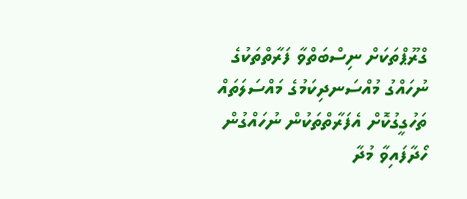ގްރޫޕްތަކަށް ނިސްބަތްވާ ފަރާތްތަކުގެ ނުހައްގު މުއްސަނދިކަމުގެ މައްސަލަތައް ތަހުގީގުކޮށް އެފަރާތްތަކުން ނުހައްގުން ހޯދާފައިވާ މުދާ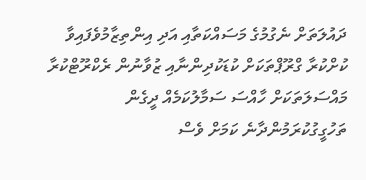ދައުލަތަށް ނެގުމުގެ މަސައްކަތާއި އަދި އިންތިޒާމުވެފައިވާ ކުށްކުރާ ގްރޫޕްތަކަށް ކުޑަކުދިންނާއި ޒުވާނުން ރެކްރޫޓްކުރާ މައްސަލަތަކަށް ހާއްސަ ސަމާލުކަމެއް ދީގެން ތަހުގީގުކުރަމުންދާނެ ކަމަށް ވެސް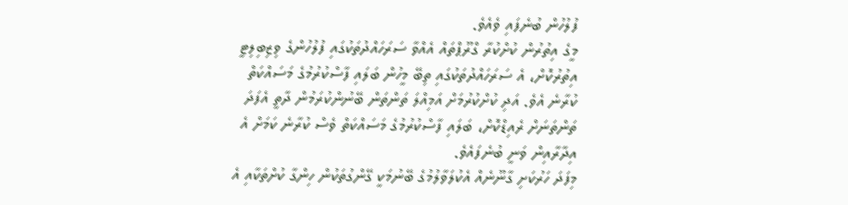ފުލުހުން ބުނެފައި ވެއެވެ.
މީގެ އިތުރުން ކުށްކުރާ ގްރޫޕްތައް އެއްވާ ސަރަހައްދުތަކުގައި ފުލުހުންގެ ވިޒިބިލިޓީ އިތުރުކޮށް، އެ ސަރަހައްދުތަކުގައި ތިބޭ މީހުން ބަލައި ފާސްކުރުމުގެ މަސައްކަތް ކުރާނެ އެވެ. އަދި ކުށްކުރުމަށް އަމިއްލަ ތަންތަން ބޭނުންކުރަމުން ދާތީ އެފަދަ ތަންތަނަށް ރެއިޑްކޮށް، ބަލައި ފާސްކުރުމުގެ މަސައްކަތް ވެސް ކުރާނެ ކަމަށް އެ އިދާރާއިން ވަނީ ބުނެފައެވެ.
މިފަދަ ހަރުކަށި ގާނޫނެއް އެކުލަވާލުމުގެ ބޭނުމަކީ ގޭންގުތަކުން ހިންގާ ކުށްތަކާއި އެ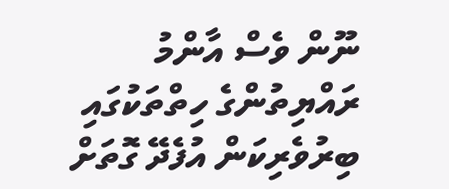ނޫން ވެސް އާންމު ރައްޔިތުންގެ ހިތްތަކުގައި ބިރުވެރިކަން އުފެދޭ ގޮތަށް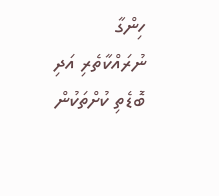ހިންގާ ނުރައްކާތެރި އަދި ބޮޑެތި ކުށްތަކުން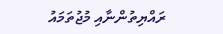ރައްޔިތުންނާއި މުޖުތަމައު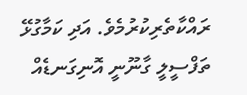ރައްކާތެރިކުރުމެވެ. އަދި ކަމާގުޅޭ ތަފްސީލީ ގާނޫނީ އޮނިގަނޑެއް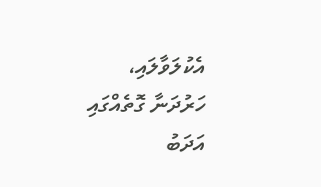އެކުލަވާލައި، ހަރުދަނާ ގޮތެއްގައި އަދަބު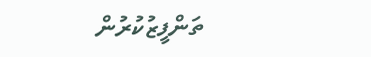ތަންފީޒުކުރުން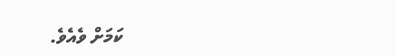ކަމަށް ވެއެވެ.